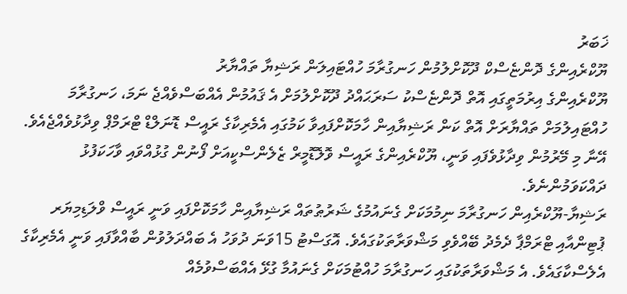ޚަބަރު
ޔޫކްރެއިންގެ ދޮންޏެސްކް ދޫކޮށްލުމުން ހަނގުރާމަ ހުއްޓައިލަން ރަޝިޔާ ތައްޔާރު
ޔޫކްރެއިންގެ އިރުމަތީގައި އޮތް ދޮންޏެސްކު ސަރަޙައްދު ދޫކޮށްލުމަށް އެ ޤައުމުން އެއްބަސްވެއްޖެ ނަމަ، ހަނގުރާމަ ހުއްޓައިލުމަށް ތައްޔާރަށް އޮތް ކަން ރަޝިޔާއިން ހާމަކޮށްފައިވާ ކަމުގައި އެމެރިކާގެ ރައީސް ޑޮނަލްޑް ޓްރަމްޕް ވިދާޅުވެއްޖެއެވެ. އޭނާ މި މޭރުމުން ވިދާޅުވެފައި ވަނީ، ޔޫކްރެއިންގެ ރައީސް ވޮލޮޑޮމީރް ޒެލެންސްކީއަށް ފޯނުން ގުޅުއްވައި ވާހަކަފުޅު ދައްކަވަމުންނެވެ.
ރަޝިޔާ-ޔޫކްރެއިން ހަނގުރާމަ ނިމުމަކަށް ގެނައުމުގެ ޝަރުޠުތައް ރަޝިޔާއިން ހާމަކޮށްފައި ވަނީ ރައީސް ވްލަޑިމިޔަރ ޕުޓިންއާއި ޓްރަމްޕާ ދެމެދު ބޭއްވެވި މަޝްވަރާތަކުގައެވެ. އޮގަސްޓު 15ވަނަ ދުވަހު އެ ބައްދަލުވުން ބާއްވާފައި ވަނީ އެމެރިކާގެ އެލެސްކާގައެވެ. އެ މަޝްވަރާތަކުގައި ހަނގުރާމަ ހުއްޓުމަކަށް ގެނައުމާ ގުޅޭ އެއްބަސްވުމެއް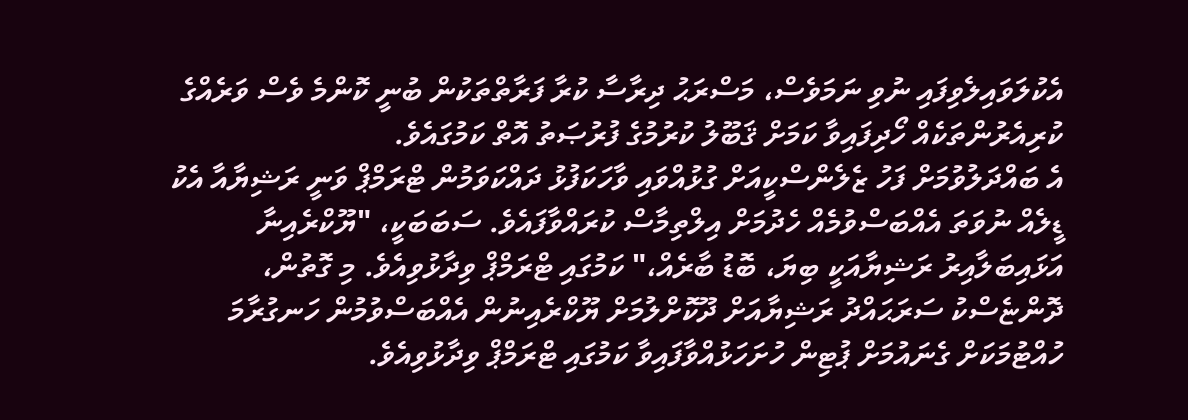އެކުލަވައިލެވިފައި ނުވި ނަމަވެސް، މަސްރަޙު ދިރާސާ ކުރާ ފަރާތްތަކުން ބުނީ ކޮންމެ ވެސް ވަރެއްގެ ކުރިއެރުންތަކެއް ހޯދިފައިވާ ކަމަށް ޤަބޫލު ކުރުމުގެ ފުރުޞަތު އޮތް ކަމުގައެވެ.
އެ ބައްދަލުވުމަށް ފަހު ޒެލެންސްކީއަށް ގުޅުއްވައި ވާހަކަފުޅު ދައްކަވަމުން ޓްރަމްޕް ވަނީ ރަޝިޔާއާ އެކު ޑީލެއް ނުވަތަ އެއްބަސްވުމެއް ހެދުމަށް އިލްތިމާސް ކުރައްވާފައެވެ. ސަބަބަކީ، "ޔޫކްރެއިނާ އަޅައިބަލާއިރު ރަޝިޔާއަކީ ބިޔަ، ބޮޑު ބާރެއް،" ކަމުގައި ޓްރަމްޕް ވިދާޅުވިއެވެ. މި ގޮތުން، ދޮންޏެސްކު ސަރަޙައްދު ރަޝިޔާއަށް ދޫކޮށްލުމަށް ޔޫކްރެއިނުން އެއްބަސްވުމުން ހަނގުރާމަ ހުއްޓުމަކަށް ގެނައުމަށް ޕުޓިން ހުށަހަޅުއްވާފައިވާ ކަމުގައި ޓްރަމްޕް ވިދާޅުވިއެވެ.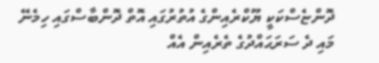ދޮންޏެސްކަކީ ޔޫކްރެއިންގެ އުތުރުގައި އޮތް ދޮންބާސްގައި ހިމެނޭ މައި ދެ ސަރަޙައްދުގެ ތެރެއިން އެއް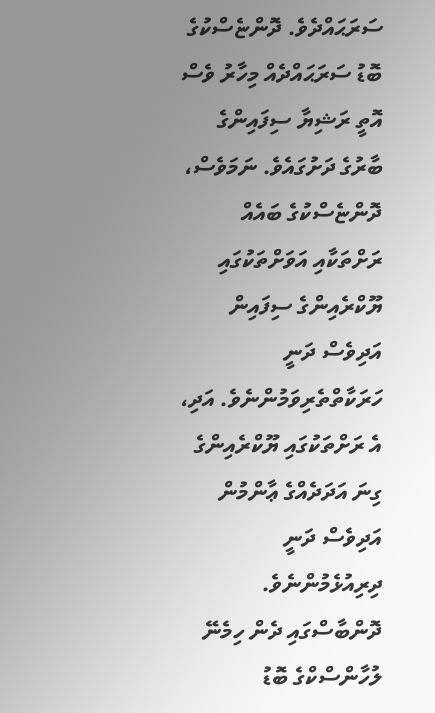ސަރަޙައްދެވެ. ދޮންޏެސްކުގެ ބޮޑު ސަރަޙައްދެއް މިހާރު ވެސް އޮތީ ރަޝިޔާ ސިފައިންގެ ބާރުގެ ދަށުގައެވެ. ނަމަވެސް، ދޮންޏެސްކުގެ ބައެއް ރަށްތަކާއި އަވަށްތަކުގައި ޔޫކްރެއިންގެ ސިފައިން އަދިވެސް ދަނީ ހަރަކާތްތެރިވަމުންނެވެ. އަދި، އެ ރަށްތަކުގައި ޔޫކްރެއިންގެ ގިނަ އަދަދެއްގެ ޢާންމުން އަދިވެސް ދަނީ ދިރިއުޅެމުންނެވެ. ދޮންބާސްގައި ދެން ހިމެނޭ ލުހާންސްކްގެ ބޮޑު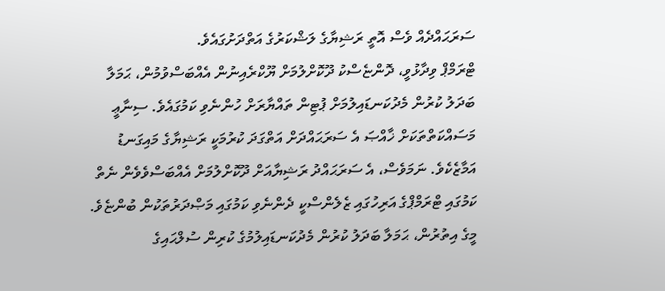ސަރަޙައްދެއް ވެސް އޮތީ ރަޝިޔާގެ ލަޝްކަރުގެ އަތްދަށުގައެވެ.
ޓްރަމްޕް ވިދާޅުވީ، ދޮންޏެސްކު ދޫކޮށްލުމަށް ޔޫކްރެއިނުން އެއްބަސްވުމުން، ޙަމަލާ ބަދަލު ކުރުން މެދުކަނޑައިލުމަށް ޕުޓިން ތައްޔާރަށް ހުންނެވި ކަމުގައެވެ. ސިނާޢީ މަސައްކަތްތަކަށް ޚާއްޞަ އެ ސަރަޙައްދަށް އަތްގަދަ ކުރުމަކީ ރަޝިޔާގެ މައިގަނޑު އަމާޒެކެވެ. ނަމަވެސް، އެ ސަރަޙައްދު ރަޝިޔާއަށް ދޫކޮށްލުމަށް އެއްބަސްވެވެން ނެތް ކަމުގައި ޓްރަމްޕްގެ އަރިހުގައި ޒެލެންސްކީ ދެންނެވި ކަމުގައި މަޞްދަރުތަކުން ބުންޏެވެ.
މީގެ އިތުރުން، ޙަމަލާ ބަދަލު ކުރުން މެދުކަނޑައިލުމުގެ ކުރިން ސުލްޙައިގެ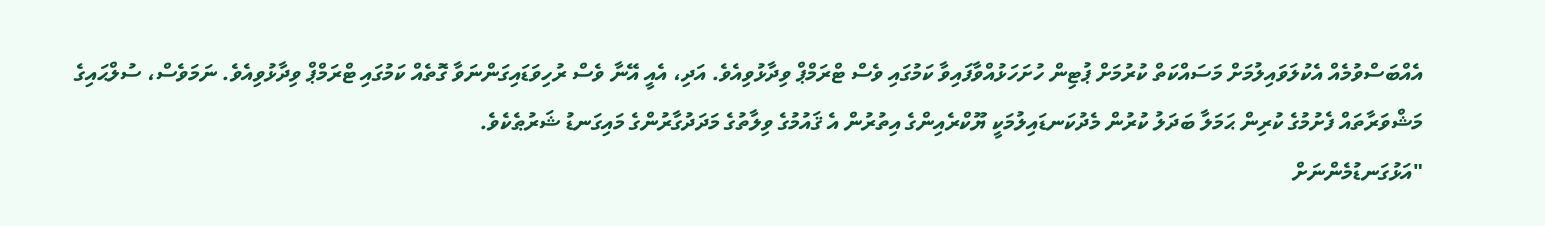އެއްބަސްވުމެއް އެކުލަވައިލުމަށް މަސައްކަތް ކުރުމަށް ޕުޓިން ހުށަހަޅުއްވާފައިވާ ކަމުގައި ވެސް ޓްރަމްޕް ވިދާޅުވިއެވެ. އަދި، އެއީ އޭނާ ވެސް ރުހިވަޑައިގަންނަވާ ގޮތެއް ކަމުގައި ޓްރަމްޕް ވިދާޅުވިއެވެ. ނަމަވެސް، ސުލްޙައިގެ މަޝްވަރާތައް ފެށުމުގެ ކުރިން ޙަމަލާ ބަދަލު ކުރުން މެދުކަނޑައިލުމަކީ ޔޫކްރެއިންގެ އިތުރުން އެ ޤައުމުގެ ވިލާތުގެ މަދަދުގާރުންގެ މައިގަނޑު ޝަރުޠެކެވެ.
"އަޅުގަނޑުމެންނަށް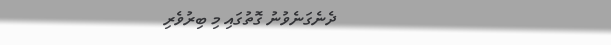ދެނެގަނެވުނު ގޮތުގައި މި ބިރުވެރި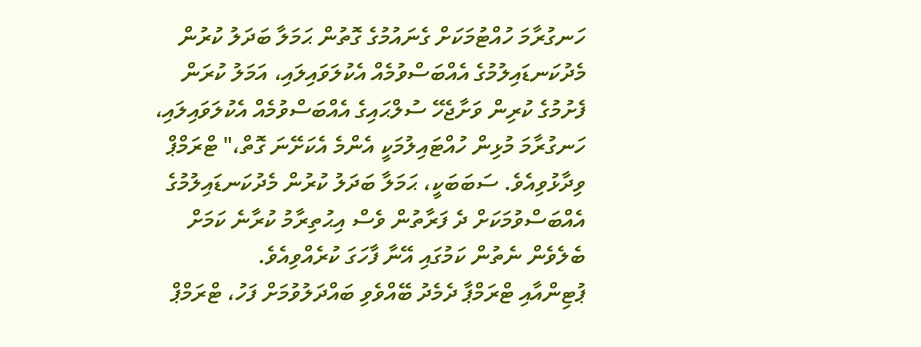ހަނގުރާމަ ހުއްޓުމަކަށް ގެނައުމުގެ ގޮތުން ޙަމަލާ ބަދަލު ކުރުން މެދުކަނޑައިލުމުގެ އެއްބަސްވުމެއް އެކުލަވައިލައި، އަމަލު ކުރަން ފެށުމުގެ ކުރިން ވަށާޖެހޭ ސުލްޙައިގެ އެއްބަސްވުމެއް އެކުލަވައިލައި، ހަނގުރާމަ މުޅިން ހުއްޓައިލުމަކީ އެންމެ އެކަށޭނަ ގޮތް،" ޓްރަމްޕް ވިދާޅުވިއެވެ. ސަބަބަކީ، ޙަމަލާ ބަދަލު ކުރުން މެދުކަނޑައިލުމުގެ އެއްބަސްވުމަކަށް ދެ ފަރާތުން ވެސް އިޙުތިރާމު ކުރާނެ ކަމަށް ބެލެވެން ނެތުން ކަމުގައި އޭނާ ފާހަގަ ކުރެއްވިއެވެ.
ޕުޓިންއާއި ޓްރަމްޕާ ދެމެދު ބޭއްވެވި ބައްދަލުވުމަށް ފަހު، ޓްރަމްޕް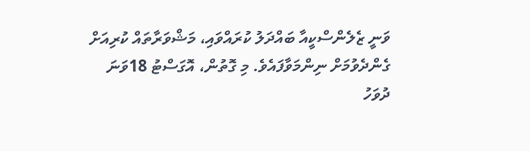ވަނީ ޒެލެންސްކީއާ ބައްދަލު ކުރައްވައި، މަޝްވަރާތައް ކުރިއަށް ގެންދެވުމަށް ނިންމަވާފައެވެ. މި ގޮތުން، އޮގަސްޓު 18ވަނަ ދުވަހު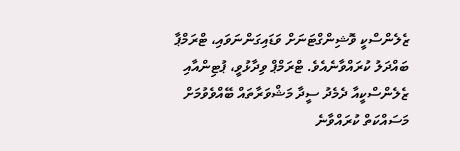ޒެލެންސްކީ ވޮޝިންގްޓަނަށް ވަޑައިގަންނަވައި، ޓްރަމްޕާ ބައްދަލު ކުރައްވާނެއެވެ. ޓްރަމްޕް ވިދާޅުވީ، ޕުޓިންއާއި ޒެލެންސްކީއާ ދެމެދު ސީދާ މަޝްވަރާތައް ބޭއްވެވުމަށް މަސައްކަތް ކުރައްވާނެ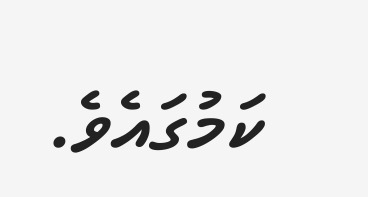ކަމުގައެވެ.